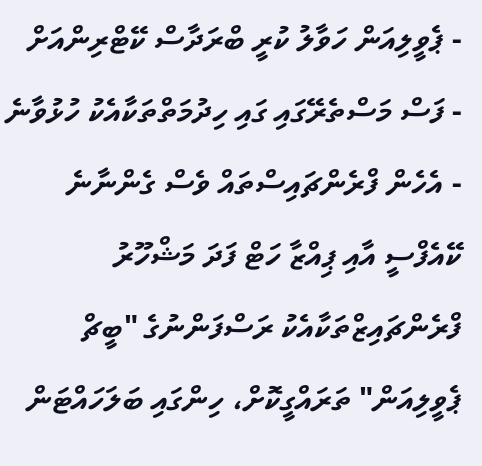- ޕެވީލިއަން ހަވާލު ކުރީ ބްރަދާސް ކޭޓްރިންއަށް
- ފަސް މަސްތެރޭގައި ގައި ހިދުމަތްތަކާއެކު ހުޅުވާނެ
- އެހެން ފްރެންޗައިސްތައް ވެސް ގެންނާނެ
ކޭއެފްސީ އާއި ޕިއްޒާ ހަޓް ފަދަ މަޝްހޫރު ފްރެންޗައިޒްތަކާއެކު ރަސްފަންނުގެ "ބީޗް ޕެވީލިއަން" ތަރައްގީކޮށް، ހިންގައި ބަލަހައްޓަން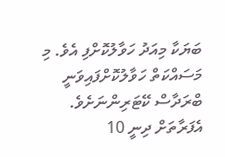ބަޔަކާ މިއަދު ހަވާލުކޮށްފި އެވެ. މި މަސައްކަތް ހަވާލުކޮށްފައިވަނީ ބްރަދާސް ކޭޓަރިންނަށެވެ. އެފަރާތަށް ދިނީ 10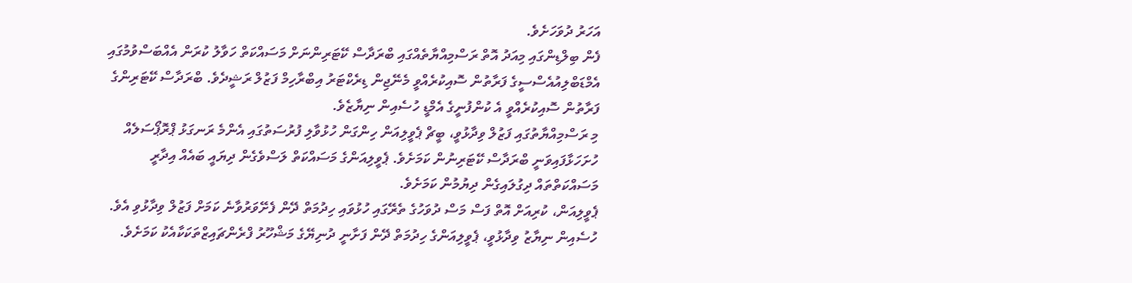އަހަރު ދުވަހަށެވެ.
ފެން ބިލްޑިންގައި މިއަދު އޮތް ރަސްމިއްޔާތެއްގައި ބްރަދާސް ކޭޓަރިންނަށް މަސައްކަތް ހަވާލު ކުރަން އެއްބަސްވުމުގައި އެމްޑަބްލިއުއެސްސީގެ ފަރާތުން ސޮއިކުރެއްވީ މެނޭޖިން ޑިރެކްޓަރު އިބްރާހިމް ފަޒުލް ރަޝީދެވެ. ބްރަދާސް ކޭޓަރިންގެ ފަރާތުން ސޮއިކުރެއްވީ އެ ކުންފުނީގެ އެމްޑީ ހުސެއިން ނިޔާޒެވެ.
މި ރަސްމިއްޔާތުގައި ފަޒުލް ވިދާޅުވީ، ބީޗް ޕެވީލިއަން ހިންގަން ހުޅުވާލި ފުރުސަތުގައި އެންމެ ރަނގަޅު ޕްރޮޕޯސަލެއް ހުށަހަޅާފައިވަނީ ބްރަދާސް ކޭޓަރިނުން ކަމަށެވެ. ޕެވީލިއަންގެ މަސައްކަތް ލަސްވެގެން ދިޔައީ ބައެއް އިދާރީ މަސައްކަތްތައް ދިގުލައިގެން ދިޔުމުން ކަމަށެވެ.
ޕެވީލިއަން، ކުރިއަށް އޮތް ފަސް މަސް ދުވަހުގެ ތެރޭގައި ހުޅުވައި ހިދުމަތް ދޭން ފެށޭވަރުވާނެ ކަމަށް ފަޒުލް ވިދާޅުވި އެވެ.
ހުސެއިން ނިޔާޒު ވިދާޅުވީ، ޕެވީލިއަންގެ ހިދުމަތް ދޭން ފަށާނީ ދުނިޔޭގެ މަޝްހޫރު ފްރެންޗައިޒްތަކަކާއެކު ކަމަށެވެ.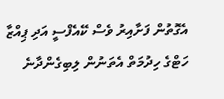އެގޮތުން ފަށާއިރު ވެސް ކޭއެފްސީ އަދި ޕިއްޒާ ހަޓްގެ ހިދުމަތް އެތަނުން ލިބިގެންދާނެ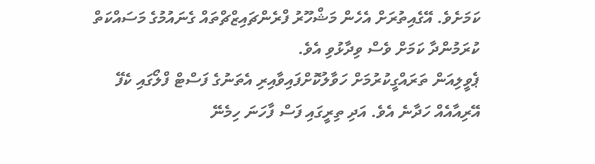ކަމަށެވެ. އޭގެއިތުރަށް އެހެން މަޝްހޫރު ފްރެންޗައިޒްޗްތައް ގެނައުމުގެ މަސައްކަތް ކުރަމުންދާ ކަމަށް ވެސް ވިދާޅުވި އެވެ.
ޕެވީލިއަން ތަރައްގީކުރުމަށް ހަވާލުކޮށްފައިވާއިރި އެތަނުގެ ފަސްޓް ފްލޯގައި ކެފޭ އޭރިއާއެއް ހަދާނެ އެވެ. އަދި ތިރީގައި ފަސް ފާހަނަ ހިމެނޭ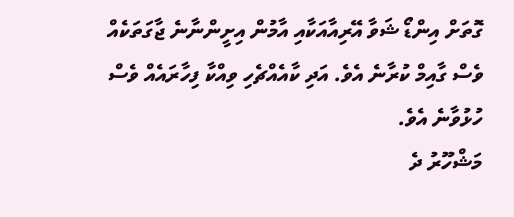ގޮތަށް އިންޑޯ ޝަވާ އޭރިއާއަކާއި އާމުން އިށީންނާނެ ޖާގަތަކެއް ވެސް ގާއިމް ކުރާނެ އެވެ. އަދި ކާއެއްޗެހި ވިއްކާ ފިހާރައެއް ވެސް ހުޅުވާނެ އެވެ.
މަޝްހޫރު ދެ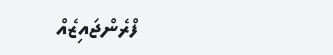ފްރެންޖައިޒެއް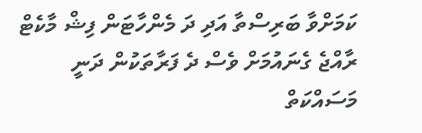ކަމަށްވާ ބަރިސްތާ އަދި ދަ މެންހާޓަން ފިޝް މާކެޓް ރާއްޖެ ގެނައުމަށް ވެސް ދެ ފަރާތަކުން ދަނީ މަސައްކަތް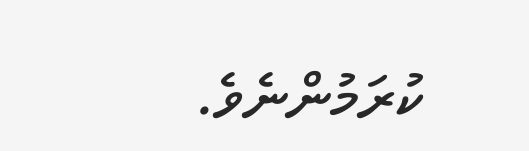ކުރަމުންނެވެ.